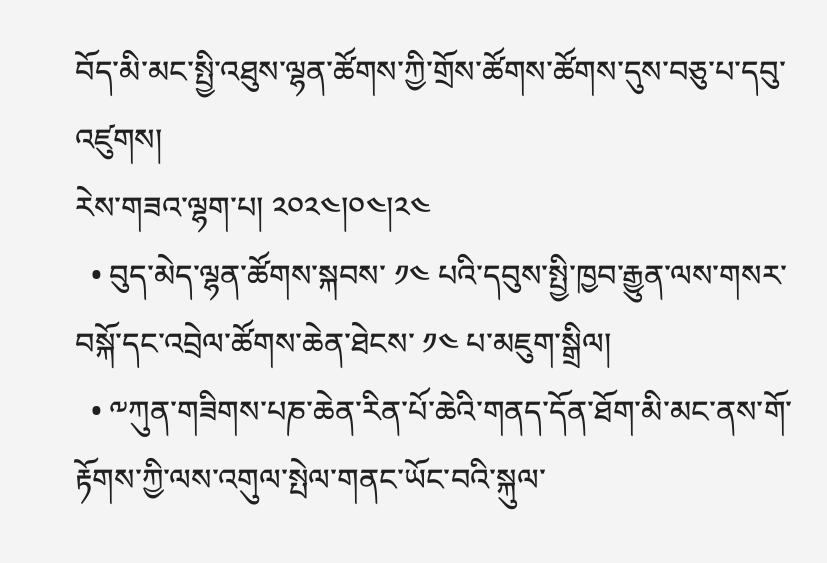བོད་མི་མང་སྤྱི་འཐུས་ལྷན་ཚོགས་ཀྱི་གྲོས་ཚོགས་ཚོགས་དུས་བཅུ་པ་དབུ་འཛུགས།
རེས་གཟའ་ལྷག་པ། ༢༠༢༤།༠༤།༢༤
  • བུད་མེད་ལྷན་ཚོགས་སྐབས་ ༡༤ པའི་དབུས་སྤྱི་ཁྱབ་རྒྱུན་ལས་གསར་བསྐོ་དང་འབྲེལ་ཚོགས་ཆེན་ཐེངས་ ༡༤ པ་མཇུག་སྒྲིལ།
  • ༸ཀུན་གཟིགས་པཎ་ཆེན་རིན་པོ་ཆེའི་གནད་དོན་ཐོག་མི་མང་ནས་གོ་རྟོགས་ཀྱི་ལས་འགུལ་སྤེལ་གནང་ཡོང་བའི་སྐུལ་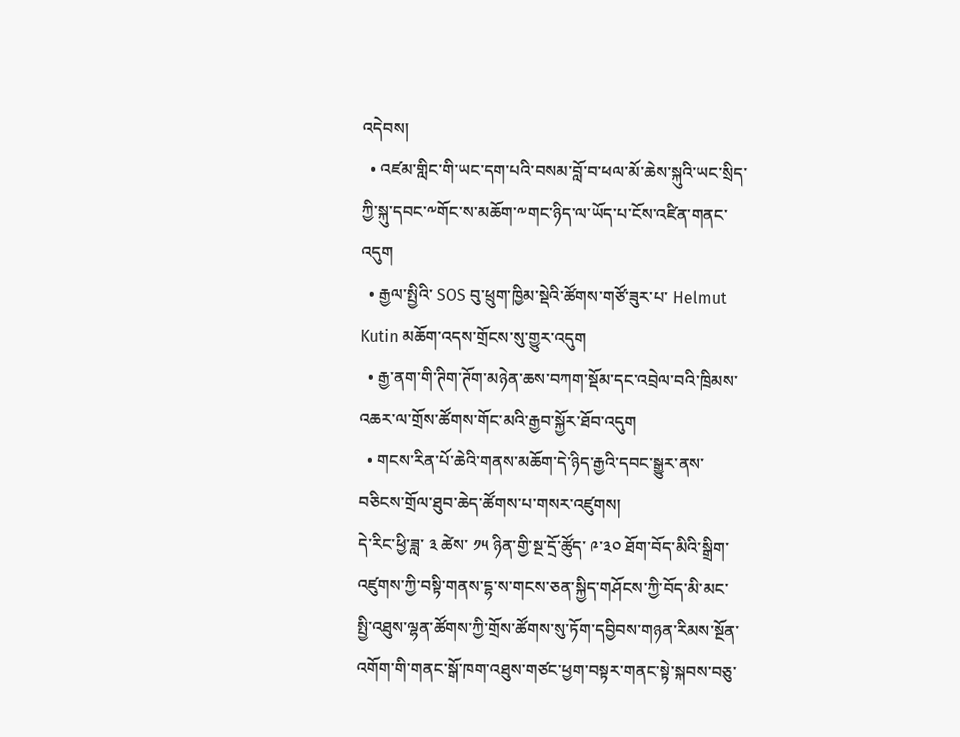འདེབས།
  • འཛམ་གླིང་གི་ཡང་དག་པའི་བསམ་བློ་བ་ཕལ་མོ་ཆེས་སྐུའི་ཡང་སྲིད་ཀྱི་སྐུ་དབང་༸གོང་ས་མཆོག་༸གང་ཉིད་ལ་ཡོད་པ་ངོས་འཛིན་གནང་འདུག
  • རྒྱལ་སྤྱིའི་ SOS བུ་ཕྲུག་ཁྱིམ་སྡེའི་ཚོགས་གཙོ་ཟུར་པ་ Helmut Kutin མཆོག་འདས་གྲོངས་སུ་གྱུར་འདུག
  • རྒྱ་ནག་གི་ཊིག་ཊོག་མཉེན་ཆས་བཀག་སྡོམ་དང་འབྲེལ་བའི་ཁྲིམས་འཆར་ལ་གྲོས་ཚོགས་གོང་མའི་རྒྱབ་སྐྱོར་ཐོབ་འདུག
  • གངས་རིན་པོ་ཆེའི་གནས་མཆོག་དེ་ཉིད་རྒྱའི་དབང་སྒྱུར་ནས་བཅིངས་གྲོལ་ཐུབ་ཆེད་ཚོགས་པ་གསར་འཛུགས།
དེ་རིང་ཕྱི་ཟླ་ ༣ ཚེས་ ༡༥ ཉིན་གྱི་སྔ་དྲོ་ཚོུད་ ༩་༣༠ ཐོག་བོད་མིའི་སྒྲིག་འཛུགས་ཀྱི་བསྟི་གནས་དྷ་ས་གངས་ཅན་སྐྱིད་གཤོངས་ཀྱི་བོད་མི་མང་སྤྱི་འཐུས་ལྷན་ཚོགས་ཀྱི་གྲོས་ཚོགས་སུ་ཏོག་དབྱིབས་གཉན་རིམས་སྔོན་འགོག་གི་གནང་སྒོ་ཁག་འཐུས་གཙང་ཕྱག་བསྟར་གནང་སྟེ་སྐབས་བཅུ་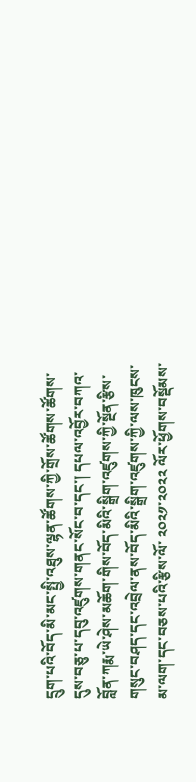དྲུག་པའི་བོད་མི་མང་སྤྱི་འཐུས་ལྷན་ཚོགས་ཀྱི་གྲོས་ཚོགས་ཚོགས་དུས་བཅུ་པ་དབུ་འཛུགས་གནང་སོང་བ་དང་། དཔལ་འབྱོར་བཀའ་བློན་ཀརྨ་ཡེ་ཤེས་མཆོག་གིས་བོད་མིའི་སྒྲིག་འཛུགས་ཀྱི་སྔོན་རྩིས་གསུང་བཤད་དང་འབྲེལ་ནས་བོད་མིའི་སྒྲིག་འཛུགས་ཀྱི་ལས་ཁུངས་མ་ལག་དང་བཅས་པའི་རྩིས་ལོ་ ༢༠༢༡་༢༠༢༢ ལོར་ཕྱོགས་བསྡོམས་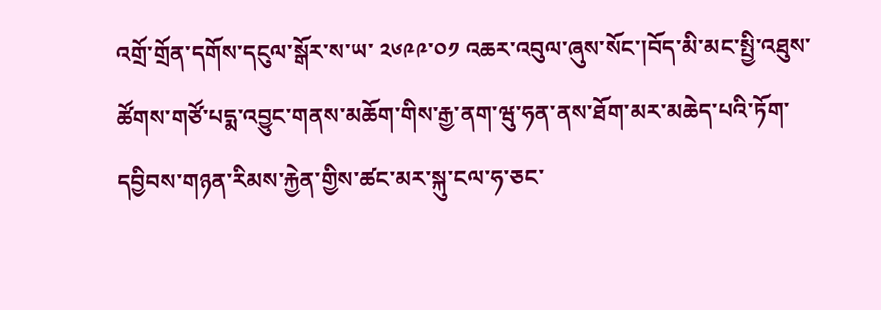འགྲོ་གྲོན་དགོས་དངུལ་སྒོར་ས་ཡ་ ༢༦༩༩་༠༡ འཆར་འབུལ་ཞུས་སོང་།བོད་མི་མང་སྤྱི་འཐུས་ཚོགས་གཙོ་པདྨ་འབྱུང་གནས་མཆོག་གིས་རྒྱ་ནག་ཝུ་ཧན་ནས་ཐོག་མར་མཆེད་པའི་ཏོག་དབྱིབས་གཉན་རིམས་རྐྱེན་གྱིས་ཚང་མར་སྐུ་ངལ་ཧ་ཅང་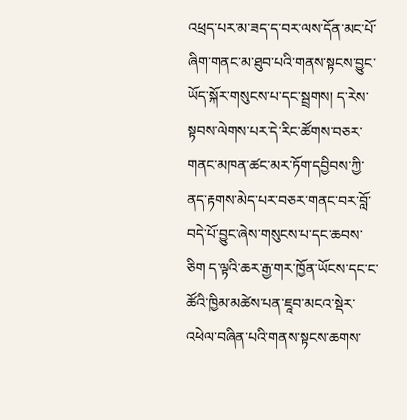འཕྲད་པར་མ་ཟད་ད་བར་ལས་དོན་མང་པོ་ཞིག་གནང་མ་ཐུབ་པའི་གནས་སྟངས་བྱུང་ཡོད་སྐོར་གསུངས་པ་དང་སྦྲགས། ད་རེས་སྟབས་ལེགས་པར་དེ་རིང་ཚོགས་བཅར་གནང་མཁན་ཚང་མར་ཏོག་དབྱིབས་ཀྱི་ནད་རྟགས་མེད་པར་བཅར་གནང་བར་བློ་བདེ་པོ་བྱུང་ཞེས་གསུངས་པ་དང་ཆབས་ཅིག ད་ལྟའི་ཆར་རྒྱ་གར་ཁྱོན་ཡོངས་དང་ང་ཚོའི་ཁྱིམ་མཚེས་པན་ཇཱབ་མངའ་སྡེར་འཕེལ་བཞིན་པའི་གནས་སྟངས་ཆགས་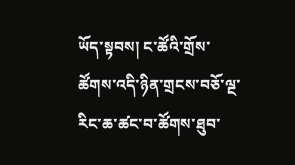ཡོད་སྟབས། ང་ཚོའི་གྲོས་ཚོགས་འདི་ཉིན་གྲངས་བཅོ་ལྔ་རིང་ཆ་ཚང་བ་ཚོགས་ཐུབ་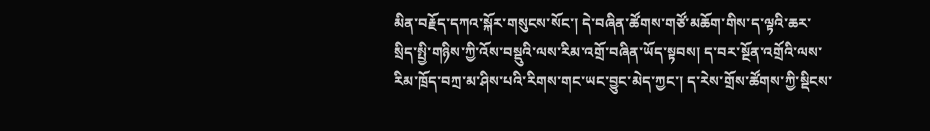མིན་བརྗོད་དཀའ་སྐོར་གསུངས་སོང་། དེ་བཞིན་ཚོགས་གཙོ་མཆོག་གིས་ད་ལྟའི་ཆར་སྲིད་སྤྱི་གཉིས་ཀྱི་འོས་བསྡུའི་ལས་རིམ་འགྲོ་བཞིན་ཡོད་སྟབས། ད་བར་སྔོན་འགྲོའི་ལས་རིམ་ཁྲོད་བཀྲ་མ་ཤིས་པའི་རིགས་གང་ཡང་བྱུང་མེད་ཀྱང་། ད་རེས་གྲོས་ཚོགས་ཀྱི་སྡིངས་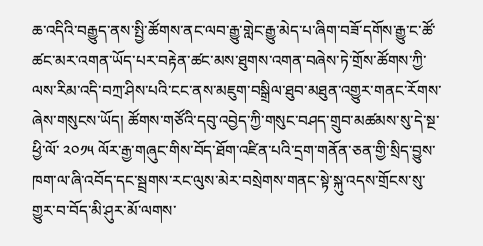ཆ་འདིའི་བརྒྱུད་ནས་སྤྱི་ཚོགས་ནང་ལབ་རྒྱུ་གླེང་རྒྱུ་མེད་པ་ཞིག་བཟོ་དགོས་རྒྱུ་ང་ཚོ་ཚང་མར་འགན་ཡོད་པར་བརྟེན་ཚང་མས་ཐུགས་འགན་བཞེས་ཏེ་གྲོས་ཚོགས་ཀྱི་ལས་རིམ་འདི་བཀྲ་ཤིས་པའི་ངང་ནས་མཇུག་བསྒྲིལ་ཐུབ་མཐུན་འགྱུར་གནང་རོགས་ཞེས་གསུངས་ཡོད། ཚོགས་གཙོའི་དབུ་འབྱེད་ཀྱི་གསུང་བཤད་གྲུབ་མཚམས་སུ་དེ་སྔ་ཕྱི་ལོ་ ༢༠༡༥ ལོར་རྒྱ་གཞུང་གིས་བོད་ཐོག་འཛིན་པའི་དྲག་གནོན་ཅན་གྱི་སྲིད་བྱུས་ཁག་ལ་ཞི་འབོད་དང་སྦྲགས་རང་ལུས་མེར་བསྲེགས་གནང་སྟེ་སྐུ་འདས་གྲོངས་སུ་གྱུར་བ་བོད་མི་ཤུར་མོ་ལགས་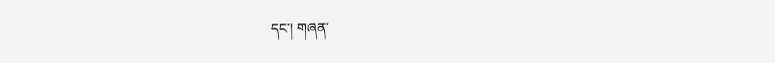དང་། གཞན་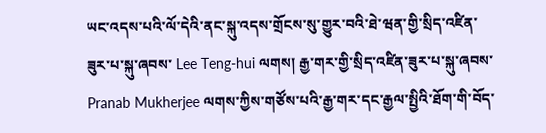ཡང་འདས་པའི་ལོ་དེའི་ནང་སྐུ་འདས་གྲོངས་སུ་གྱུར་བའི་ཐེ་ཝན་གྱི་སྲིད་འཛིན་ཟུར་པ་སྐུ་ཞབས་ Lee Teng-hui ལགས། རྒྱ་གར་གྱི་སྲིད་འཛིན་ཟུར་པ་སྐུ་ཞབས་ Pranab Mukherjee ལགས་ཀྱིས་གཙོས་པའི་རྒྱ་གར་དང་རྒྱལ་སྤྱིའི་ཐོག་གི་བོད་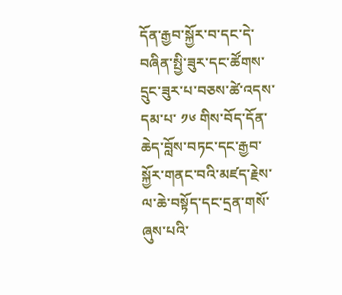དོན་རྒྱབ་སྐྱོར་བ་དང་དེ་བཞིན་སྤྱི་ཟུར་དང་ཚོགས་དྲུང་ཟུར་པ་བཅས་ཚེ་འདས་དམ་པ་ ༡༦ གིས་བོད་དོན་ཆེད་བློས་བཏང་དང་རྒྱབ་སྐྱོར་གནང་བའི་མཛད་རྗེས་ལ་ཆེ་བསྟོད་དང་དྲན་གསོ་ཞུས་པའི་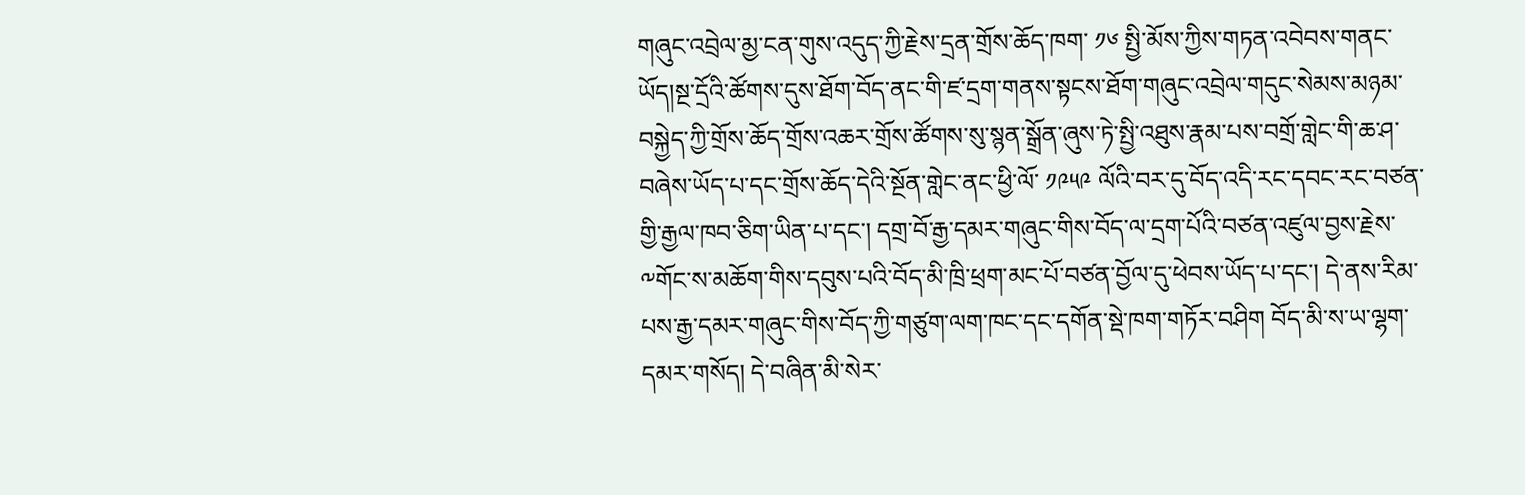གཞུང་འབྲེལ་མྱ་ངན་གུས་འདུད་ཀྱི་རྗེས་དྲན་གྲོས་ཆོད་ཁག་ ༡༦ སྤྱི་མོས་ཀྱིས་གཏན་འབེབས་གནང་ཡོད།སྔ་དྲོའི་ཚོགས་དུས་ཐོག་བོད་ནང་གི་ཛ་དྲག་གནས་སྟངས་ཐོག་གཞུང་འབྲེལ་གདུང་སེམས་མཉམ་བསྐྱེད་ཀྱི་གྲོས་ཆོད་གྲོས་འཆར་གྲོས་ཚོགས་སུ་སྙན་སྒྲོན་ཞུས་ཏེ་སྤྱི་འཐུས་རྣམ་པས་བགྲོ་གླེང་གི་ཆ་ཤ་བཞེས་ཡོད་པ་དང་གྲོས་ཆོད་དེའི་སྔོན་གླེང་ནང་ཕྱི་ལོ་ ༡༩༥༩ ལོའི་བར་དུ་བོད་འདི་རང་དབང་རང་བཙན་གྱི་རྒྱལ་ཁབ་ཅིག་ཡིན་པ་དང་། དགྲ་བོ་རྒྱ་དམར་གཞུང་གིས་བོད་ལ་དྲག་པོའི་བཙན་འཛུལ་བྱས་རྗེས་༸གོང་ས་མཆོག་གིས་དབུས་པའི་བོད་མི་ཁྲི་ཕྲག་མང་པོ་བཙན་བྱོལ་དུ་ཕེབས་ཡོད་པ་དང་། དེ་ནས་རིམ་པས་རྒྱ་དམར་གཞུང་གིས་བོད་ཀྱི་གཙུག་ལག་ཁང་དང་དགོན་སྡེ་ཁག་གཏོར་བཤིག བོད་མི་ས་ཡ་ལྷག་དམར་གསོད། དེ་བཞིན་མི་སེར་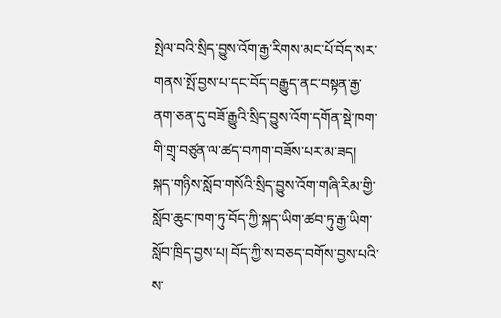སྤེལ་བའི་སྲིད་བྱུས་འོག་རྒྱ་རིགས་མང་པོ་བོད་སར་གནས་སྤོ་བྱས་པ་དང་བོད་བརྒྱུད་ནང་བསྟན་རྒྱ་ནག་ཅན་དུ་བཟོ་རྒྱུའི་སྲིད་བྱུས་འོག་དགོན་སྡེ་ཁག་གི་གྲྭ་བཙུན་ལ་ཚད་བཀག་བཟོས་པར་མ་ཟད། སྐད་གཉིས་སློབ་གསོའི་སྲིད་བྱུས་འོག་གཞི་རིམ་གྱི་སློབ་ཆུང་ཁག་ཏུ་བོད་ཀྱི་སྐད་ཡིག་ཚབ་ཏུ་རྒྱ་ཡིག་སློབ་ཁྲིད་བྱས་པ། བོད་ཀྱི་ས་བཅད་བགོས་བྱས་པའི་ས་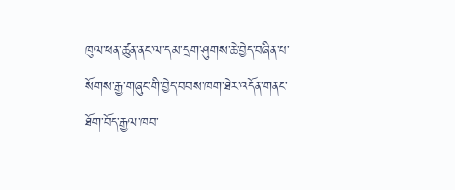ཁུལ་ཕན་ཚུན་ནང་ལ་དམ་དྲག་ཤུགས་ཆེ་བྱེད་བཞིན་པ་སོགས་རྒྱ་གཞུང་གི་བྱེད་བབས་ཁག་ཐེར་འདོན་གནང་ཐོག་བོད་རྒྱལ་ཁབ་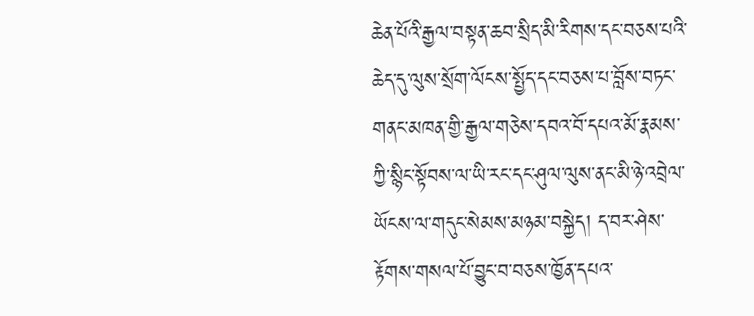ཆེན་པོའི་རྒྱལ་བསྟན་ཆབ་སྲིད་མི་རིགས་དང་བཅས་པའི་ཆེད་དུ་ལུས་སྲོག་ལོངས་སྤྱོད་དང་བཅས་པ་བློས་བཏང་གནང་མཁན་གྱི་རྒྱལ་གཅེས་དབའ་བོ་དཔའ་མོ་རྣམས་ཀྱི་སྙིང་སྟོབས་ལ་ཡི་རང་དང་ཤུལ་ལུས་ནང་མི་ཉེ་འབྲེལ་ཡོངས་ལ་གདུང་སེམས་མཉམ་བསྐྱེད། ད་བར་ཤེས་རྟོགས་གསལ་པོ་བྱུང་བ་བཅས་ཁྱོན་དཔའ་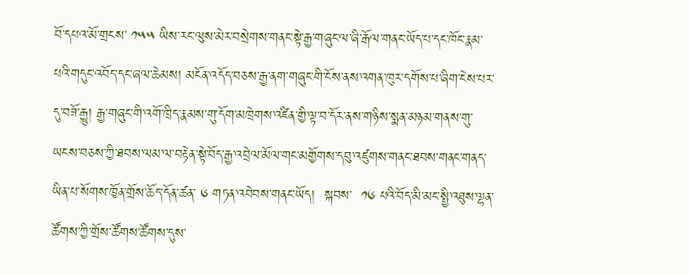བོ་དཔའ་མོ་གྲངས་ ༡༥༥ ཡིས་རང་ལུས་མེར་བསྲེགས་གནང་སྟེ་རྒྱ་གཞུང་ལ་ཞི་རྒོལ་གནང་ཡོད་པ་དང་ཁོང་རྣམ་པའི་གདུང་འབོད་དང་ཞལ་ཆེམས། མངོན་འདོད་བཅས་རྒྱ་ནག་གཞུང་གི་ངོས་ནས་འགན་ཁུར་དགོས་པ་ཞིག་ངེས་པར་དུ་བཟོ་རྒྱུ། རྒྱ་གཞུང་གི་འགོ་ཁྲིད་རྣམས་གུ་དོག་མཁྲེགས་འཛིན་གྱི་ལྟ་བ་དོར་ནས་གཉིས་སྨན་མཉམ་གནས་གུ་ཡངས་བཅས་ཀྱི་ཐབས་ལམ་ལ་བརྟེན་སྟེ་བོད་རྒྱ་འབྲེལ་མོལ་གང་མགྱོགས་དབུ་འཛུགས་གནང་ཐབས་གནང་གནད་ཡིན་པ་སོགས་ཁྱོན་གྲོས་ཆོད་དོན་ཚན་ ༦ གཏན་འབེབས་གནང་ཡོད།  སྐབས་  ༡༦ པའི་བོད་མི་མང་སྤྱི་འཐུས་ལྷན་ཚོགས་ཀྱི་གྲོས་ཚོགས་ཚོགས་དུས་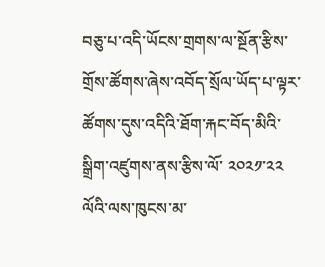བཅུ་པ་འདི་ཡོངས་གྲགས་ལ་སྔོན་རྩིས་གྲོས་ཚོགས་ཞེས་འབོད་སྲོལ་ཡོད་པ་ལྟར་ཚོགས་དུས་འདིའི་ཐོག་རྐང་བོད་མིའི་སྒྲིག་འཛུགས་ནས་རྩིས་ལོ་ ༢༠༢༡་༢༢ ལོའི་ལས་ཁུངས་མ་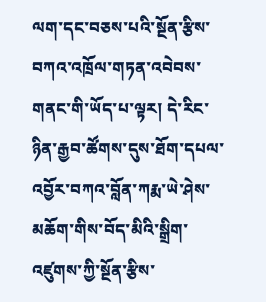ལག་དང་བཅས་པའི་སྔོན་རྩིས་བཀའ་འཁྲོལ་གཏན་འབེབས་གནང་གི་ཡོད་པ་ལྟར། དེ་རིང་ཉིན་རྒྱབ་ཚོགས་དུས་ཐོག་དཔལ་འབྱོར་བཀའ་བློན་ཀརྨ་ཡེ་ཤེས་མཆོག་གིས་བོད་མིའི་སྒྲིག་འཛུགས་ཀྱི་སྔོན་རྩིས་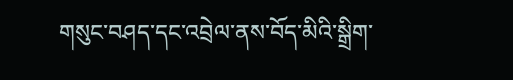གསུང་བཤད་དང་འབྲེལ་ནས་བོད་མིའི་སྒྲིག་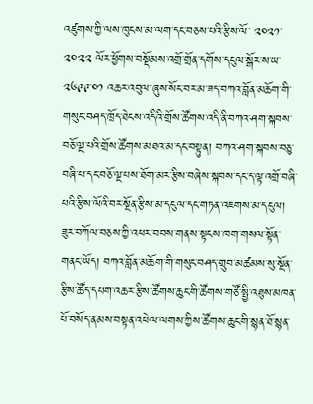འཛུགས་ཀྱི་ལས་ཁུངས་མ་ལག་དང་བཅས་པའི་རྩིས་ལོ་ ༢༠༢༡་༢༠༢༢ ལོར་ཕྱོགས་བསྡོམས་འགྲོ་གྲོན་དགོས་དངུལ་སྒོར་ས་ཡ་ ༢༦༩༩་༠༡ འཆར་འབུལ་ཞུས་སོང་བར་མ་ཟད་བཀའ་བློན་མཆོག་གི་གསུང་བཤད་ཁྲོད་ཐེངས་འདིའི་གྲོས་ཚོགས་འདི་ནི་བཀའ་ཤག་སྐབས་བཅོ་ལྔ་པའི་གྲོས་ཚོགས་མཐའ་མ་དང་བསྟུན། བཀའ་ཤག་སྐབས་བཅུ་བཞི་པ་དང་བཅོ་ལྔ་པས་ཐོག་མར་རྩིས་བཞེས་སྐབས་དང་ད་ལྟ་འགྲོ་བཞི་པའི་རྩིས་ལོའི་བར་སྔོན་རྩིས་མ་དངུལ་དང་གཏན་འཇགས་མ་དངུལ། ཟུར་བཀོལ་བཅས་ཀྱི་འཕར་བབས་གནས་སྟངས་ཁག་གསལ་སྟོན་གནང་ཡོད། བཀའ་བློན་མཆོག་གི་གསུང་བཤད་གྲུབ་མཚམས་སུ་སྔོན་རྩིས་ཚོད་དཔག་འཆར་རྩིས་ཚོགས་ཆུང་གི་ཚོགས་གཙོ་སྤྱི་འཐུས་མཁན་པོ་བསོད་ནམས་བསྟན་འཕེལ་ལགས་ཀྱིས་ཚོགས་ཆུང་གི་སྙན་ཐོ་སྙན་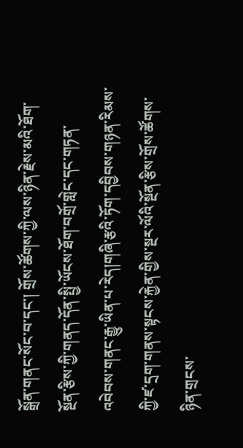སྒྲོན་གནང་སོང་བ་དང་། གྲོས་ཚོགས་ཀྱི་ལས་ཉིན་རྗེས་མའི་ཐོག་སྔོན་རྩིས་ཀྱི་གནད་དོན་སྤྱི་ཡོངས་ཐོག་བགྲོ་གླེང་དང་གཏན་འབེབས་གནང་རྒྱུ་ཡིན་པ་རེད།གཞི་རྩའི་ཏོག་དབྱིབས་གཉན་རིམས་ཀྱི་ཛ་དྲག་གནས་སྟངས་རྐྱེན་གྱིས་སྔར་ལོའི་སྔོན་རྩིས་གྲོས་ཚོགས་ཉིན་གྲངས་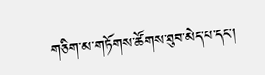གཅིག་མ་གཏོགས་ཚོགས་ཐུབ་མེད་པ་དང་།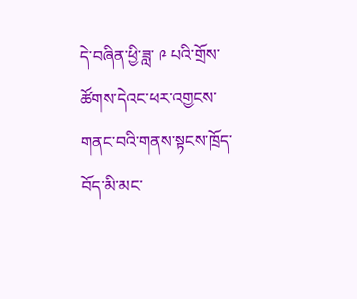དེ་བཞིན་ཕྱི་ཟླ་ ༩ པའི་གྲོས་ཚོགས་དེའང་ཕར་འགྱངས་གནང་བའི་གནས་སྟངས་ཁྲོད་བོད་མི་མང་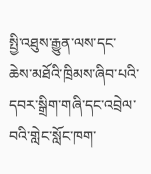སྤྱི་འཐུས་རྒྱུན་ལས་དང་ཆེས་མཐོའི་ཁྲིམས་ཞིབ་པའི་དབར་སྒྲིག་གཞི་དང་འབྲེལ་བའི་གླེང་སློང་ཁག་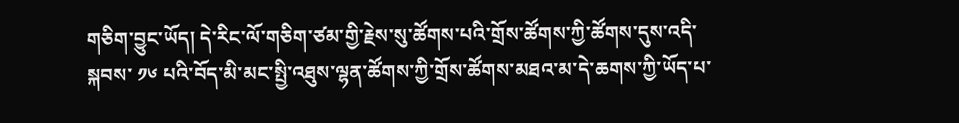གཅིག་བྱུང་ཡོད། དེ་རིང་ལོ་གཅིག་ཙམ་གྱི་རྗེས་སུ་ཚོགས་པའི་གྲོས་ཚོགས་ཀྱི་ཚོགས་དུས་འདི་སྐབས་ ༡༦ པའི་བོད་མི་མང་སྤྱི་འཐུས་ལྷན་ཚོགས་ཀྱི་གྲོས་ཚོགས་མཐའ་མ་དེ་ཆགས་ཀྱི་ཡོད་པ་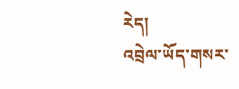རེད།
འབྲེལ་ཡོད་གསར་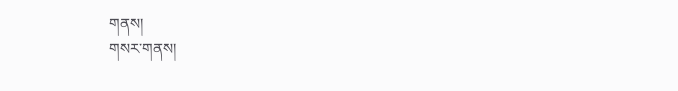གནས།
གསར་གནས།